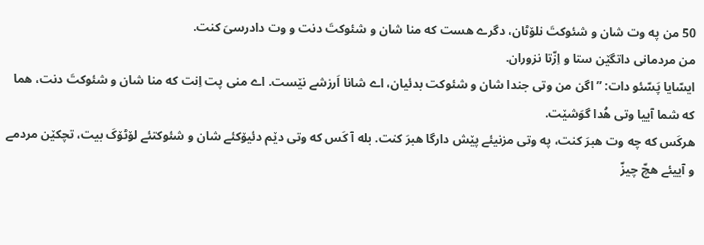50 من په وت شان و شئوکتَ نلۆٹان، دگرے هست که منا شان و شئوکتَ دنت و وت دادرسیَ کنت.
من مردمانی داتگێن ستا و اِزّتا نزوران.
ایسّایا پَسّئو دات: ”اگن من وتی جندا شان و شئوکت بدئیان، اے شانا اَرزشے نێست. اے منی پت اِنت که منا شان و شئوکتَ دنت، هما که شما آییا وتی هُدا گوَشێت.
هرکَس که چه وت هبرَ کنت، په وتی مزنیئے پێش دارگا هبرَ کنت. بله آ کَس که وتی دێم دئیۆکئے شان و شئوکتئے لۆٹۆکَ بیت، تچکێن مردمے و آییئے هچّ چیزّ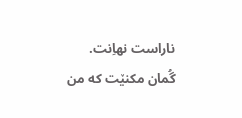ناراست نهاِنت.
گُمان مکنێت که من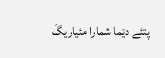پتئے دێما شمارا مئیاریگَ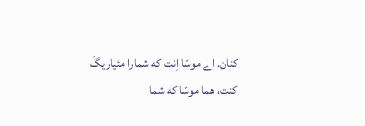کنان. اے موسّا اِنت که شمارا مئیاریگَ کنت، هما موسّا که شما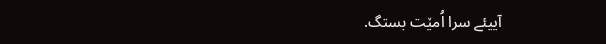آییئے سرا اُمێت بستگ.